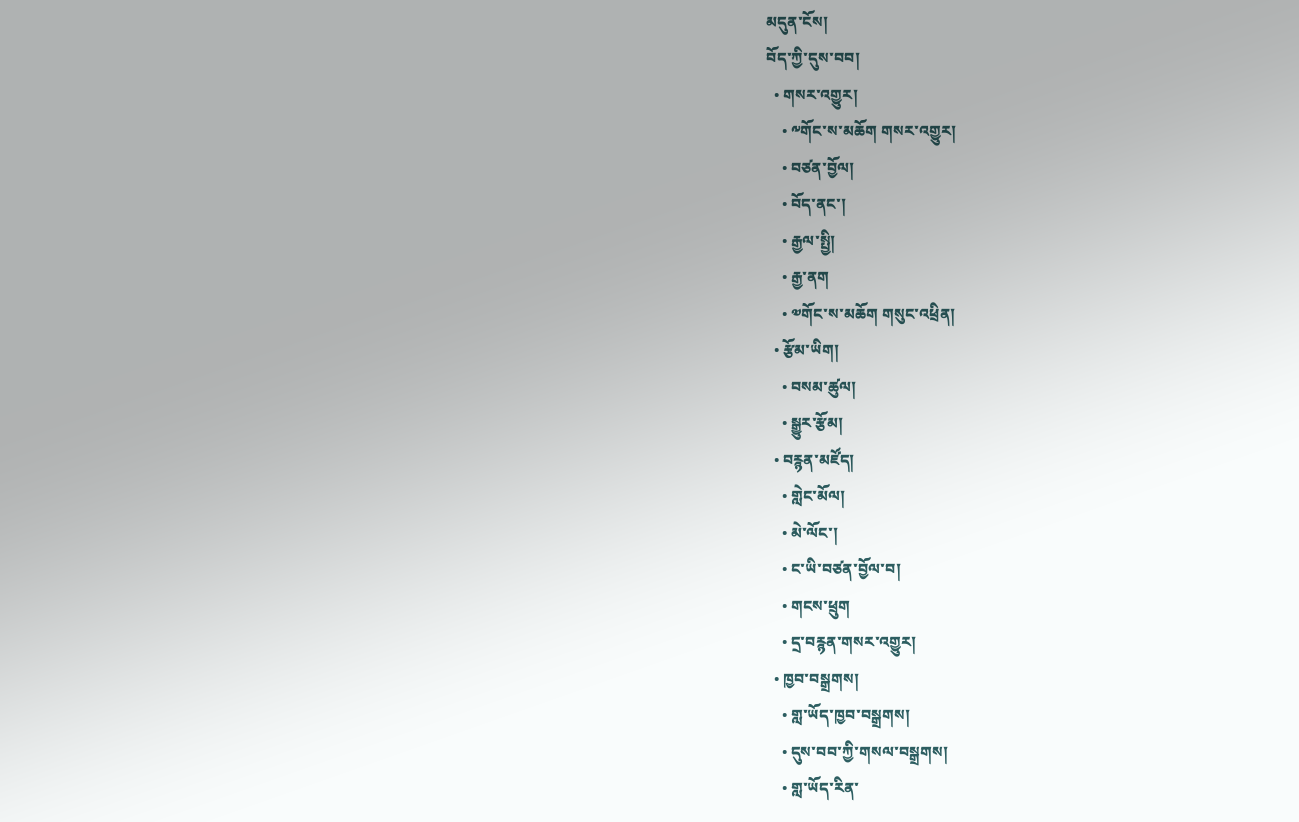མདུན་ངོས།
བོད་ཀྱི་དུས་བབ།
  • གསར་འགྱུར།
    • ༸གོང་ས་མཆོག གསར་འགྱུར།
    • བཙན་བྱོལ།
    • བོད་ནང་།
    • རྒྱལ་སྤྱི།
    • རྒྱ་ནག
    • ༧གོང་ས་མཆོག གསུང་འཕྲིན།
  • རྩོམ་ཡིག།
    • བསམ་ཚུལ།
    • སྒྱུར་རྩོམ།
  • བརྙན་མཛོད།
    • གླེང་མོལ།
    • མེ་ལོང་།
    • ང་ཡི་བཙན་བྱོལ་བ།
    • གངས་ཕྲུག
    • དྲ་བརྙན་གསར་འགྱུར།
  • ཁྱབ་བསྒྲགས།
    • གླ་ཡོད་ཁྱབ་བསྒྲགས།
    • དུས་བབ་ཀྱི་གསལ་བསྒྲགས།
    • གླ་ཡོད་རིན་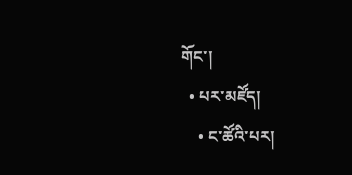གོང་།
  • པར་མཛོད།
    • ང་ཚོའི་པར།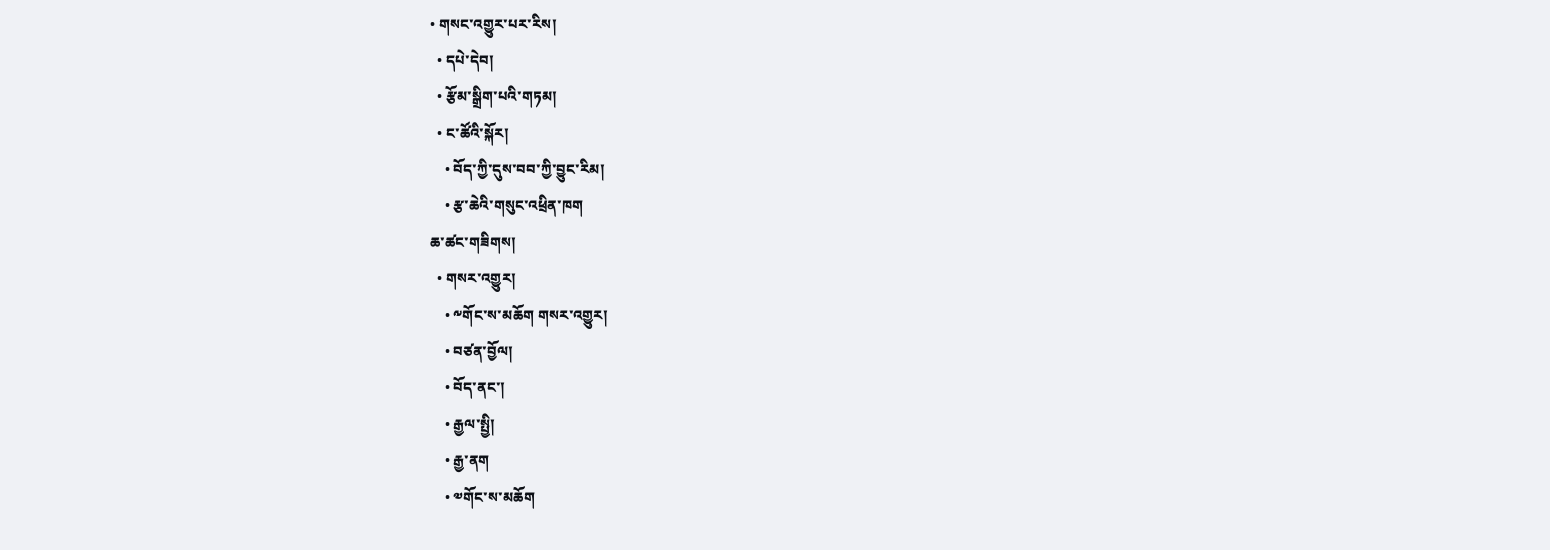• གསང་འགྱུར་པར་རིས།
  • དཔེ་དེབ།
  • རྩོམ་སྒྲིག་པའི་གཏམ།
  • ང་ཚོའི་སྐོར།
    • བོད་ཀྱི་དུས་བབ་ཀྱི་བྱུང་རིམ།
    • རྩ་ཆེའི་གསུང་འཕྲིན་ཁག
ཆ་ཚང་གཟིགས།
  • གསར་འགྱུར།
    • ༸གོང་ས་མཆོག གསར་འགྱུར།
    • བཙན་བྱོལ།
    • བོད་ནང་།
    • རྒྱལ་སྤྱི།
    • རྒྱ་ནག
    • ༧གོང་ས་མཆོག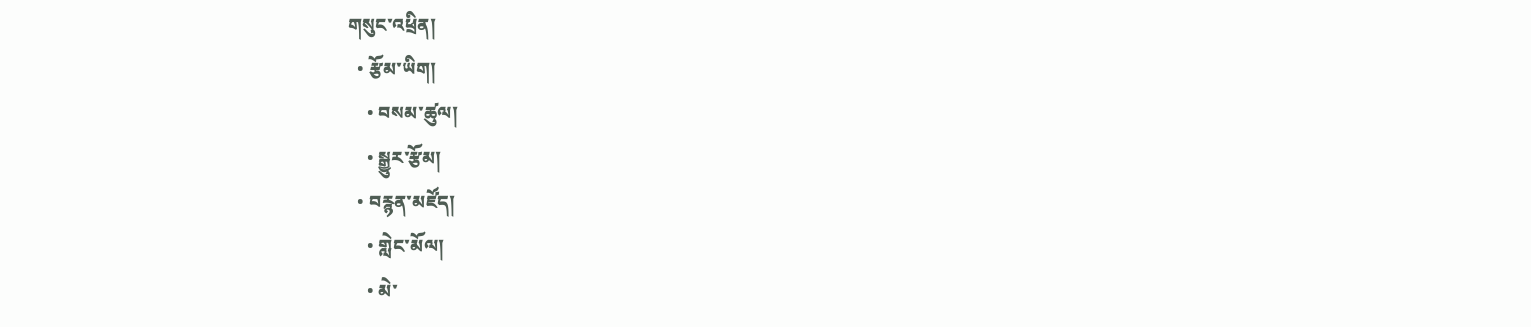གསུང་འཕྲིན།
  • རྩོམ་ཡིག།
    • བསམ་ཚུལ།
    • སྒྱུར་རྩོམ།
  • བརྙན་མཛོད།
    • གླེང་མོལ།
    • མེ་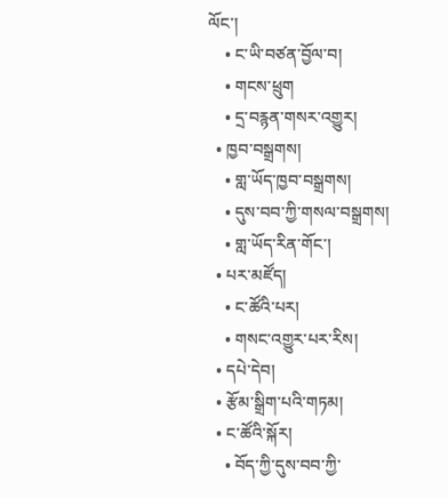ལོང་།
    • ང་ཡི་བཙན་བྱོལ་བ།
    • གངས་ཕྲུག
    • དྲ་བརྙན་གསར་འགྱུར།
  • ཁྱབ་བསྒྲགས།
    • གླ་ཡོད་ཁྱབ་བསྒྲགས།
    • དུས་བབ་ཀྱི་གསལ་བསྒྲགས།
    • གླ་ཡོད་རིན་གོང་།
  • པར་མཛོད།
    • ང་ཚོའི་པར།
    • གསང་འགྱུར་པར་རིས།
  • དཔེ་དེབ།
  • རྩོམ་སྒྲིག་པའི་གཏམ།
  • ང་ཚོའི་སྐོར།
    • བོད་ཀྱི་དུས་བབ་ཀྱི་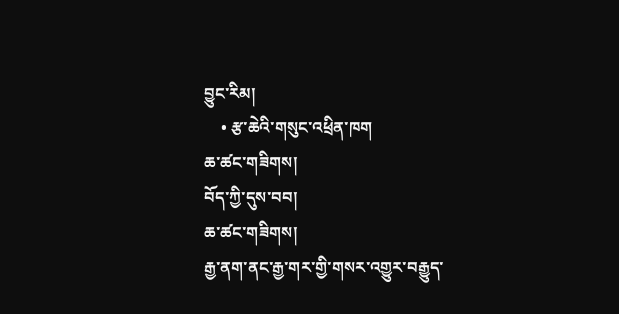བྱུང་རིམ།
    • རྩ་ཆེའི་གསུང་འཕྲིན་ཁག
ཆ་ཚང་གཟིགས།
བོད་ཀྱི་དུས་བབ།
ཆ་ཚང་གཟིགས།
རྒྱ་ནག་ནང་རྒྱ་གར་གྱི་གསར་འགྱུར་བརྒྱུད་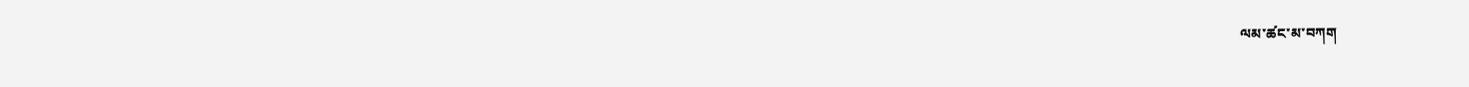ལམ་ཚང་མ་བཀག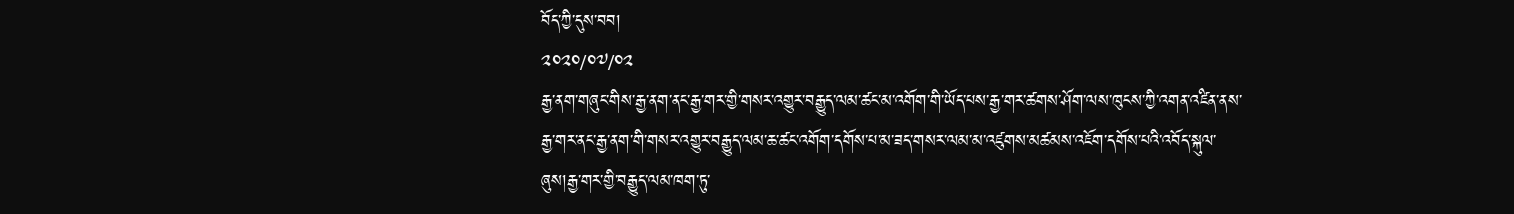བོད་ཀྱི་དུས་བབ།
༢༠༢༠/༠༧/༠༢
རྒྱ་ནག་གཞུང་གིས་རྒྱ་ནག་ནང་རྒྱ་གར་གྱི་གསར་འགྱུར་བརྒྱུད་ལམ་ཚང་མ་འགོག་གི་ཡོད་པས་རྒྱ་གར་ཚགས་ཤོག་ལས་ཁུངས་ཀྱི་འགན་འཛིན་ནས་རྒྱ་གར་ནང་རྒྱ་ནག་གི་གསར་འགྱུར་བརྒྱུད་ལམ་ཆ་ཚང་འགོག་དགོས་པ་མ་ཟད་གསར་ལམ་མ་འཛུགས་མཚམས་འཇོག་དགོས་པའི་འབོད་སྐུལ་ཞུས།རྒྱ་གར་གྱི་བརྒྱུད་ལམ་ཁག་ཏུ་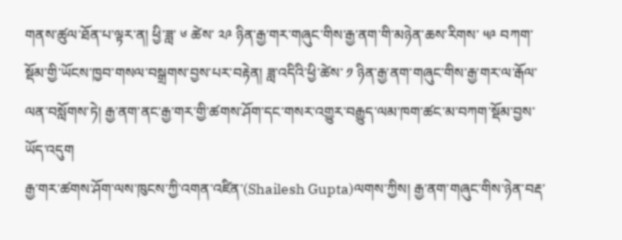གནས་ཚུལ་ཐོན་པ་ལྟར་ན། ཕྱི་ཟླ་ ༦ ཚེས་ ༢༩ ཉིན་རྒྱ་གར་གཞུང་གིས་རྒྱ་ནག་གི་མཉེན་ཆས་རིགས་ ༥༩ བཀག་སྡོམ་གྱི་ཡོངས་ཁྱབ་གསལ་བསྒྲགས་བྱས་པར་བརྟེན། ཟླ་འདིའི་ཕྱི་ཚེས་ ༡ ཉིན་རྒྱ་ནག་གཞུང་གིས་རྒྱ་གར་ལ་རྒོལ་ལན་བསློགས་ཏེ། རྒྱ་ནག་ནང་རྒྱ་གར་གྱི་ཚགས་ཤོག་དང་གསར་འགྱུར་བརྒྱུད་ལམ་ཁག་ཚང་མ་བཀག་སྡོམ་བྱས་ཡོད་འདུག
རྒྱ་གར་ཚགས་ཤོག་ལས་ཁུངས་ཀྱི་འགན་འཛིན་(Shailesh Gupta)ལགས་ཀྱིས། རྒྱ་ནག་གཞུང་གིས་ཉེན་བརྡ་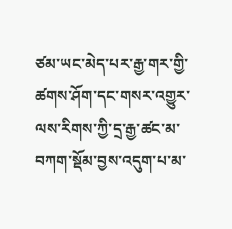ཙམ་ཡང་མེད་པར་རྒྱ་གར་གྱི་ཚགས་ཤོག་དང་གསར་འགྱུར་ལས་རིགས་ཀྱི་དྲ་རྒྱ་ཚང་མ་བཀག་སྡོམ་བྱས་འདུག་པ་མ་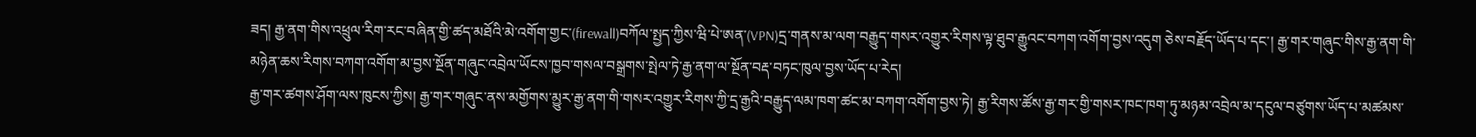ཟད། རྒྱ་ནག་གིས་འཕྲུལ་རིག་རང་བཞིན་གྱི་ཚད་མཐོའི་མེ་འགོག་གྱང་(firewall)བཀོལ་སྤྱད་ཀྱིས་ཝི་པེ་ཨན་(VPN)དྲ་གནས་མ་ལག་བརྒྱུད་གསར་འགྱུར་རིགས་ལྟ་ཐུབ་རྒྱུའང་བཀག་འགོག་བྱས་འདུག ཅེས་བརྗོད་ཡོད་པ་དང་། རྒྱ་གར་གཞུང་གིས་རྒྱ་ནག་གི་མཉེན་ཆས་རིགས་བཀག་འགོག་མ་བྱས་སྔོན་གཞུང་འབྲེལ་ཡོངས་ཁྱབ་གསལ་བསྒྲགས་སྤེལ་ཏེ་རྒྱ་ནག་ལ་སྔོན་བརྡ་བཏང་ཁུལ་བྱས་ཡོད་པ་རེད།
རྒྱ་གར་ཚགས་ཤོག་ལས་ཁུངས་ཀྱིས། རྒྱ་གར་གཞུང་ནས་མགྱོགས་མྱུར་རྒྱ་ནག་གི་གསར་འགྱུར་རིགས་ཀྱི་དྲ་རྒྱའི་བརྒྱུད་ལམ་ཁག་ཚང་མ་བཀག་འགོག་བྱས་ཏེ། རྒྱ་རིགས་ཚོས་རྒྱ་གར་གྱི་གསར་ཁང་ཁག་ཏུ་མཉམ་འབྲེལ་མ་དངུལ་བཙུགས་ཡོད་པ་མཚམས་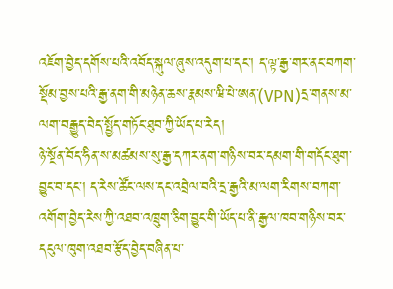འཇོག་བྱེད་དགོས་པའི་འབོད་སྐུལ་ཞུས་འདུག་པ་དང་། ད་ལྟ་རྒྱ་གར་ནང་བཀག་སྡོམ་བྱས་པའི་རྒྱ་ནག་གི་མཉེན་ཆས་རྣམས་ཝི་པེ་ཨན་(VPN)དྲ་གནས་མ་ལག་བརྒྱུད་བེད་སྤྱོད་གཏོང་ཐུབ་ཀྱི་ཡོད་པ་རེད།
ཉེ་སྔོན་བོད་ཧིན་ས་མཚམས་སུ་རྒྱ་དཀར་ནག་གཉིས་བར་དམག་གི་གདོང་ཐུག་བྱུང་བ་དང་། ད་རེས་ཚོང་ལས་དང་འབྲེལ་བའི་དྲ་རྒྱའི་མ་ལག་རིགས་བཀག་འགོག་བྱེད་རེས་ཀྱི་འཐབ་འཁྲུག་ཅིག་བྱུང་གི་ཡོད་པ་ནི་རྒྱལ་ཁབ་གཉིས་བར་དངུལ་ཁུག་འཐབ་རྩོད་བྱེད་བཞིན་པ་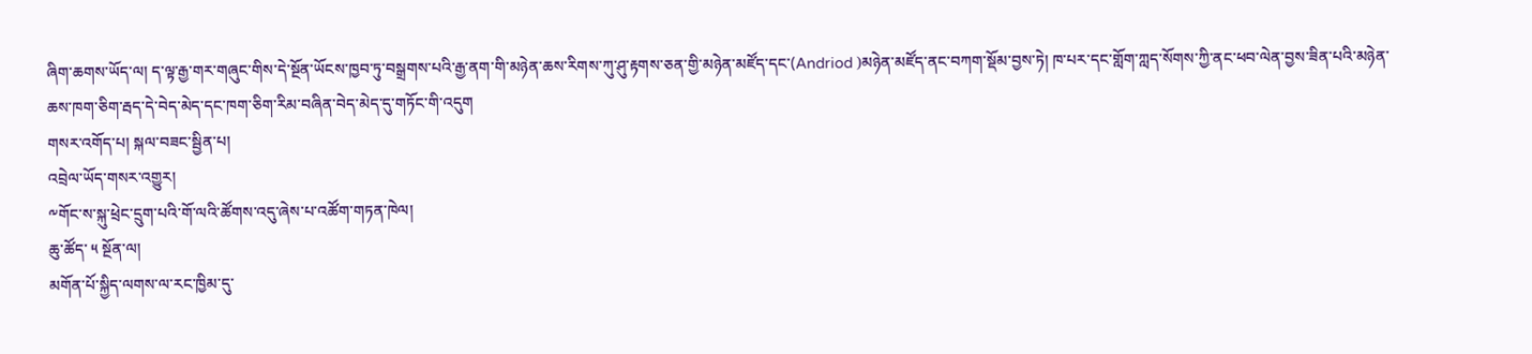ཞིག་ཆགས་ཡོད་ལ། ད་ལྟ་རྒྱ་གར་གཞུང་གིས་དེ་སྔོན་ཡོངས་ཁྱབ་ཏུ་བསྒྲགས་པའི་རྒྱ་ནག་གི་མཉེན་ཆས་རིགས་ཀུ་ཤུ་རྟགས་ཅན་གྱི་མཉེན་མཛོད་དང་(Andriod )མཉེན་མཛོད་ནང་བཀག་སྡོམ་བྱས་ཏེ། ཁ་པར་དང་གློག་ཀླད་སོགས་ཀྱི་ནང་ཕབ་ལེན་བྱས་ཟིན་པའི་མཉེན་ཆས་ཁག་ཅིག་རྦད་དེ་བེད་མེད་དང་ཁག་ཅིག་རིམ་བཞིན་བེད་མེད་དུ་གཏོང་གི་འདུག
གསར་འགོད་པ། སྐལ་བཟང་སྦྱིན་པ།
འབྲེལ་ཡོད་གསར་འགྱུར།
༸གོང་ས་སྐུ་ཕྲེང་དྲུག་པའི་གོ་ལའི་ཚོགས་འདུ་ཞེས་པ་འཚོག་གཏན་ཁེལ།
ཆུ་ཚོད་ ༥ སྔོན་ལ།
མགོན་པོ་སྐྱིད་ལགས་ལ་རང་ཁྱིམ་དུ་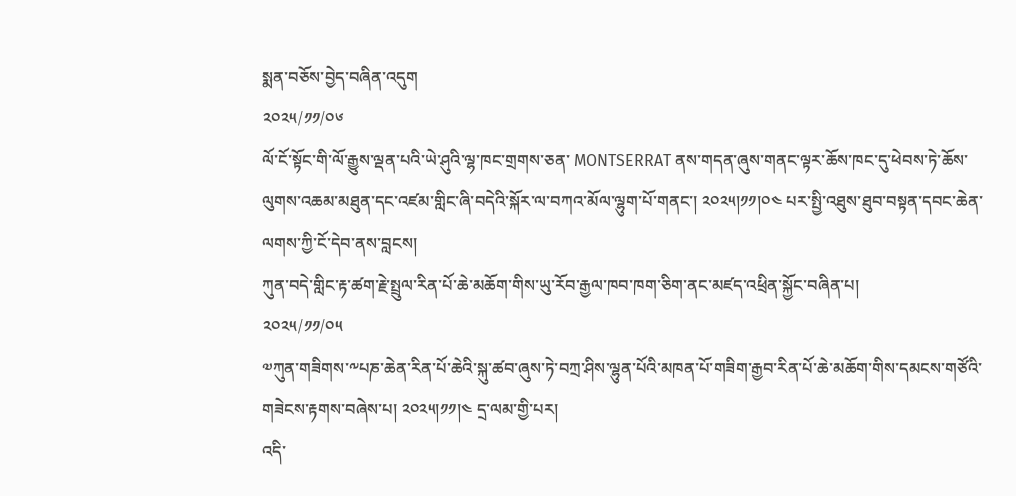སྨན་བཅོས་བྱེད་བཞིན་འདུག
༢༠༢༥/༡༡/༠༦
ལོ་ངོ་སྟོང་གི་ལོ་རྒྱུས་ལྡན་པའི་ཡེ་ཤུའི་ལྷ་ཁང་གྲགས་ཅན་ MONTSERRAT ནས་གདན་ཞུས་གནང་ལྟར་ཆོས་ཁང་དུ་ཕེབས་ཏེ་ཆོས་ལུགས་འཆམ་མཐུན་དང་འཛམ་གླིང་ཞི་བདེའི་སྐོར་ལ་བཀའ་མོལ་ལྷུག་པོ་གནང་། ༢༠༢༥།༡༡།༠༤ པར་སྤྱི་འཐུས་ཐུབ་བསྟན་དབང་ཆེན་ལགས་ཀྱི་ངོ་དེབ་ནས་བླངས།
ཀུན་བདེ་གླིང་རྟ་ཚག་རྗེ་སྤྲུལ་རིན་པོ་ཆེ་མཆོག་གིས་ཡུ་རོབ་རྒྱལ་ཁབ་ཁག་ཅིག་ནང་མཛད་འཕྲིན་སྐྱོང་བཞིན་པ།
༢༠༢༥/༡༡/༠༥
༧ཀུན་གཟིགས་༸པཎ་ཆེན་རིན་པོ་ཆེའི་སྐུ་ཚབ་ཞུས་ཏེ་བཀྲ་ཤིས་ལྷུན་པོའི་མཁན་པོ་གཟིག་རྒྱབ་རིན་པོ་ཆེ་མཆོག་གིས་དམངས་གཙོའི་གཟེངས་རྟགས་བཞེས་པ། ༢༠༢༥།༡༡།༤ དྲ་ལམ་གྱི་པར།
འདི་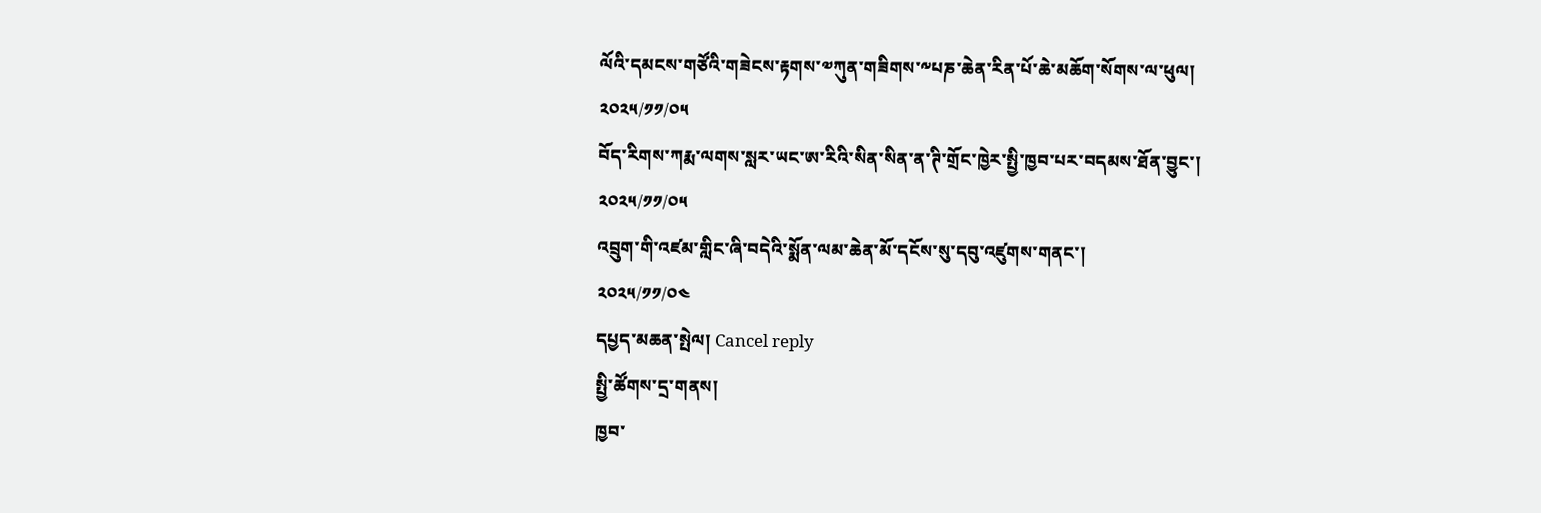ལོའི་དམངས་གཙོའི་གཟེངས་རྟགས་༧ཀུན་གཟིགས་༸པཎ་ཆེན་རིན་པོ་ཆེ་མཆོག་སོགས་ལ་ཕུལ།
༢༠༢༥/༡༡/༠༥
བོད་རིགས་ཀརྨ་ལགས་སླར་ཡང་ཨ་རིའི་སིན་སིན་ན་ཊི་གྲོང་ཁྱེར་སྤྱི་ཁྱབ་པར་བདམས་ཐོན་བྱུང་།
༢༠༢༥/༡༡/༠༥
འབྲུག་གི་འཛམ་གླིང་ཞི་བདེའི་སྨོན་ལམ་ཆེན་མོ་དངོས་སུ་དབུ་འཛུགས་གནང་།
༢༠༢༥/༡༡/༠༤
དཔྱད་མཆན་སྤེལ། Cancel reply
སྤྱི་ཚོགས་དྲ་གནས།
ཁྱབ་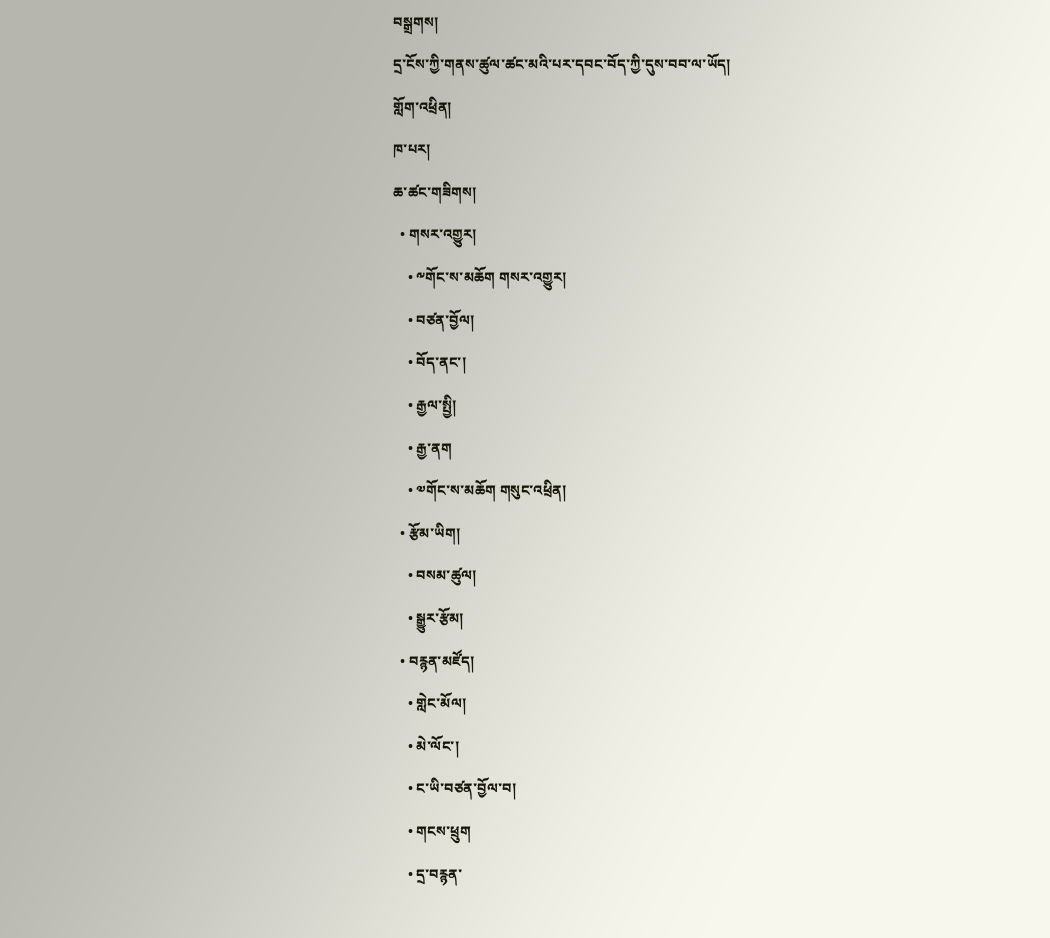བསྒྲགས།
དྲ་ངོས་ཀྱི་གནས་ཚུལ་ཚང་མའི་པར་དབང་བོད་ཀྱི་དུས་བབ་ལ་ཡོད།
གློག་འཕྲིན།
ཁ་པར།
ཆ་ཚང་གཟིགས།
  • གསར་འགྱུར།
    • ༸གོང་ས་མཆོག གསར་འགྱུར།
    • བཙན་བྱོལ།
    • བོད་ནང་།
    • རྒྱལ་སྤྱི།
    • རྒྱ་ནག
    • ༧གོང་ས་མཆོག གསུང་འཕྲིན།
  • རྩོམ་ཡིག།
    • བསམ་ཚུལ།
    • སྒྱུར་རྩོམ།
  • བརྙན་མཛོད།
    • གླེང་མོལ།
    • མེ་ལོང་།
    • ང་ཡི་བཙན་བྱོལ་བ།
    • གངས་ཕྲུག
    • དྲ་བརྙན་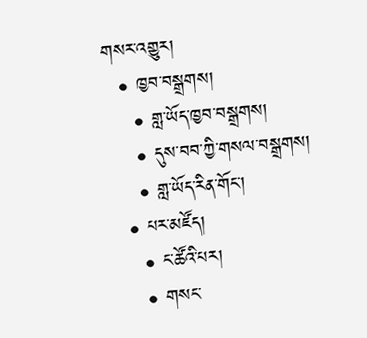གསར་འགྱུར།
  • ཁྱབ་བསྒྲགས།
    • གླ་ཡོད་ཁྱབ་བསྒྲགས།
    • དུས་བབ་ཀྱི་གསལ་བསྒྲགས།
    • གླ་ཡོད་རིན་གོང་།
  • པར་མཛོད།
    • ང་ཚོའི་པར།
    • གསང་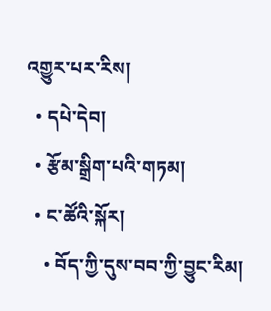འགྱུར་པར་རིས།
  • དཔེ་དེབ།
  • རྩོམ་སྒྲིག་པའི་གཏམ།
  • ང་ཚོའི་སྐོར།
    • བོད་ཀྱི་དུས་བབ་ཀྱི་བྱུང་རིམ།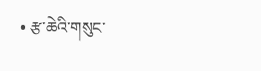• རྩ་ཆེའི་གསུང་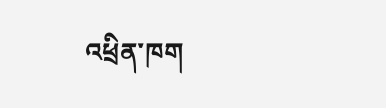འཕྲིན་ཁག